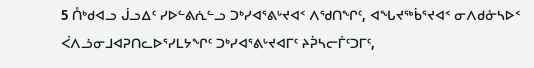5 ᑍᒃᑯᐊᓗ ᒎᓗᐃᑦ ᓯᐅᓪᕕᕇᓪᓗ ᑐᒃᓯᐊᕐᕕᒡᔪᐊᑉ ᐱᖁᑎᖏᑦ, ᐊᖓᔪᖅᑳᕐᔪᐊᑉ ᓂᐱᑯᓁᓴᐅᑉ ᐹᐱᓘᓂᒧᐊᕈᑎᓚᐅᕐᓯᒪᔭᖏᑦ ᑐᒃᓯᐊᕐᕕᒡᔪᐊᒥᑦ ᔨᕉᓴᓕᒦᑦᑐᒥᑦ,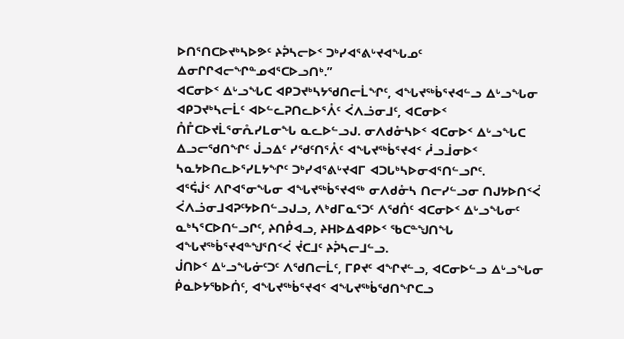ᐅᑎᕐᑎᑕᐅᔪᒃᓴᐅᕗᑦ ᔨᕉᓴᓕᐅᑉ ᑐᒃᓯᐊᕐᕕᒡᔪᐊᖓᓄᑦ ᐃᓂᒋᒋᐊᓕᖏᓐᓄᐊᕐᑕᐅᓗᑎᒃ.”
ᐊᑕᓂᐅᑉ ᐃᒡᓗᖓᑕ ᐊᑭᑐᔪᒃᓴᔭᖁᑎᓕᒫᖏᑦ, ᐊᖓᔪᖅᑳᕐᔪᐊᓪᓗ ᐃᒡᓗᖓᓂ ᐊᑭᑐᔪᒃᓴᓕᒫᑦ ᐊᐅᓪᓚᕈᑎᓚᐅᕐᐰᑦ ᐹᐱᓘᓂᒧᑦ, ᐊᑕᓂᐅᑉ ᑍᒤᑕᐅᔪᒫᕐᓂᕅᓯᒪᓂᖓ ᓇᓚᐅᓪᓗᒍ. ᓂᐱᑯᓁᓴᐅᑉ ᐊᑕᓂᐅᑉ ᐃᒡᓗᖓᑕ ᐃᓗᓕᖁᑎᖏᑦ ᒎᓗᐃᑦ ᓯᖁᑦᑎᕐᐰᑦ ᐊᖓᔪᖅᑳᕐᔪᐊᑉ ᓲᓗᒨᓂᐅᑉ ᓴᓇᔭᐅᑎᓚᐅᕐᓯᒪᔭᖏᑦ ᑐᒃᓯᐊᕐᕕᒡᔪᐊᒥ ᐊᑐᒐᒃᓴᐅᓂᐊᕐᑎᓪᓗᒋᑦ.
ᐊᕐᕌᒎᑉ ᐱᒋᐊᕐᓂᖓᓂ ᐊᖓᔪᖅᑳᕐᔪᐊᖅ ᓂᐱᑯᓁᓴ ᑎᓕᓯᓪᓗᓂ ᑎᒍᔭᐅᑎᑉᐹ ᐹᐱᓘᓂᒧᐊᕈᑦᔭᐅᑎᓪᓗᒍᓗ, ᐱᒃᑯᒥᓇᕐᑐᑦ ᐱᖁᑏᑦ ᐊᑕᓂᐅᑉ ᐃᒡᓗᖓᓂᑦ ᓇᒃᓴᕐᑕᐅᑎᓪᓗᒋᑦ, ᔨᑎᑬᐊᓗ, ᔨᕼᐅᐃᐊᑭᐅᑉ ᖃᑕᓐᖑᑎᖓ ᐊᖓᔪᖅᑳᕐᔪᐊᓐᖑᕐᑎᑉᐹ ᔫᑕᒧᑦ ᔨᕉᓴᓕᒧᓪᓗ.
ᒎᑎᐅᑉ ᐃᒡᓗᖓᓃᑦᑐᑦ ᐱᖁᑎᓕᒫᑦ, ᒥᑭᔪᑦ ᐊᖏᔪᓪᓗ, ᐊᑕᓂᐅᓪᓗ ᐃᒡᓗᖓᓂ ᑮᓇᐅᔭᖃᐅᑏᑦ, ᐊᖓᔪᖅᑳᕐᔪᐊᑉ ᐊᖓᔪᖅᑳᖁᑎᖏᑕᓗ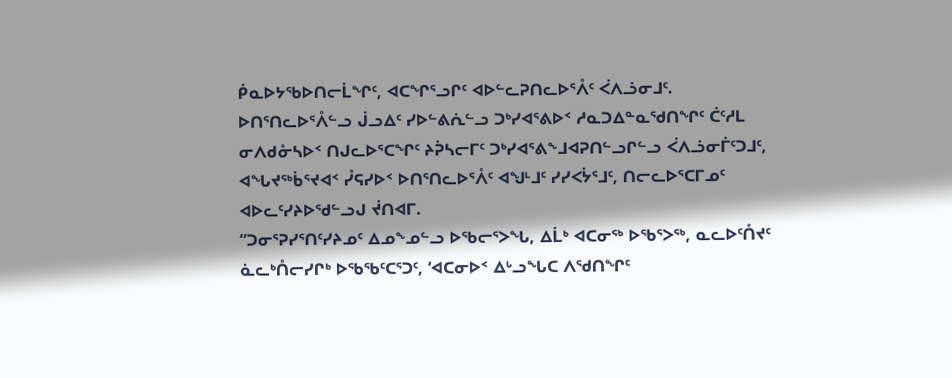ᑮᓇᐅᔭᖃᐅᑎᓕᒫᖏᑦ, ᐊᑕᖏᕐᓗᒋᑦ ᐊᐅᓪᓚᕈᑎᓚᐅᕐᐰᑦ ᐹᐱᓘᓂᒧᑦ.
ᐅᑎᕐᑎᓚᐅᕐᐰᓪᓗ ᒎᓗᐃᑦ ᓯᐅᓪᕕᕇᓪᓗ ᑐᒃᓯᐊᕐᕕᐅᑉ ᓱᓇᑐᐃᓐᓇᖁᑎᖏᑦ ᑖᑦᓱᒪ ᓂᐱᑯᓁᓴᐅᑉ ᑎᒍᓚᐅᕐᑕᖏᑦ ᔨᕉᓴᓕᒥᑦ ᑐᒃᓯᐊᕐᕕᖕᒧᐊᕈᑎᓪᓗᒋᓪᓗ ᐹᐱᓘᓂᒦᑦᑐᒧᑦ, ᐊᖓᔪᖅᑳᕐᔪᐊᑉ ᓮᕋᓯᐅᑉ ᐅᑎᕐᑎᓚᐅᕐᐰᑦ ᐊᖑᒻᒧᑦ ᓯᓯᐸᔮᕐᒧᑦ, ᑎᓕᓚᐅᕐᑕᒥᓄᑦ ᐊᐅᓚᑦᓯᔨᐅᖁᓪᓗᒍ ᔫᑎᐊᒥ.
“ᑐᓂᕐᕈᓯᕐᑎᑦᓯᔨᓄᑦ ᐃᓄᖕᓄᓪᓗ ᐅᖃᓕᕐᐳᖓ, ᐃᒫᒃ ᐊᑕᓂᖅ ᐅᖃᕐᐳᖅ, ᓇᓚᐅᑦᑍᔪᑦ ᓈᓚᒃᑍᓕᓯᒋᒃ ᐅᖃᖃᑦᑕᕐᑐᑦ, ‘ᐊᑕᓂᐅᑉ ᐃᒡᓗᖓᑕ ᐱᖁᑎᖏᑦ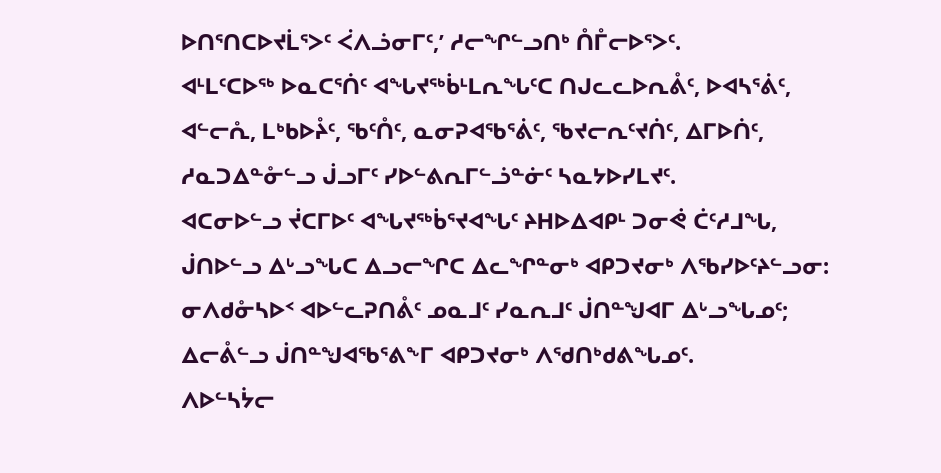ᐅᑎᕐᑎᑕᐅᔪᒫᕐᐳᑦ ᐹᐱᓘᓂᒥᑦ,’ ᓱᓕᖏᓪᓗᑎᒃ ᑍᒤᓕᐅᕐᐳᑦ.
ᐊᒻᒪᑦᑕᐅᖅ ᐅᓇᑕᕐᑏᑦ ᐊᖓᔪᖅᑳᒻᒪᕆᖓᑦᑕ ᑎᒍᓚᓚᐅᕆᕔᑦ, ᐅᐊᓴᕐᕖᑦ, ᐊᓪᓕᕅ, ᒪᒃᑲᐅᔧᑦ, ᖃᑦᑍᑦ, ᓇᓂᕈᐊᖃᕐᕖᑦ, ᖃᔪᓕᕆᑦᔪᑏᑦ, ᐃᒥᐅᑏᑦ, ᓱᓇᑐᐃᓐᓁᓪᓗ ᒎᓗᒥᑦ ᓯᐅᓪᕕᕆᒥᓪᓘᓐᓃᑦ ᓴᓇᔭᐅᓯᒪᔪᑦ.
ᐊᑕᓂᐅᓪᓗ ᔫᑕᒥᐅᑦ ᐊᖓᔪᖅᑳᕐᔪᐊᖓᑦ ᔨᕼᐅᐃᐊᑭᒻ ᑐᓂᕚ ᑖᑦᓱᒧᖓ, ᒎᑎᐅᓪᓗ ᐃᒡᓗᖓᑕ ᐃᓗᓕᖏᑕ ᐃᓚᖏᓐᓂᒃ ᐊᑭᑐᔪᓂᒃ ᐱᖃᓯᐅᑦᔨᓪᓗᓂ: ᓂᐱᑯᓁᓴᐅᑉ ᐊᐅᓪᓚᕈᑎᕔᑦ ᓄᓇᒧᑦ ᓯᓇᕆᒧᑦ ᒎᑎᓐᖑᐊᒥ ᐃᒡᓗᖓᓄᑦ; ᐃᓕᕔᓪᓗ ᒎᑎᓐᖑᐊᖃᕐᕕᖕᒥ ᐊᑭᑐᔪᓂᒃ ᐱᖁᑎᒃᑯᕕᖓᓄᑦ.
ᐱᐅᓪᓴᔮᓕ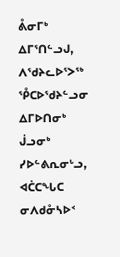ᕔᓂᒥᒃ ᐃᒥᕐᑎᓪᓗᒍ, ᐱᖁᔨᓚᐅᕐᐳᖅ ᕾᑕᐅᖁᔨᓪᓗᓂ ᐃᒥᐅᑎᓂᒃ ᒎᓗᓂᒃ ᓯᐅᓪᕕᕆᓂᒡᓗ, ᐊᑖᑕᖓᑕ ᓂᐱᑯᓁᓴᐅᑉ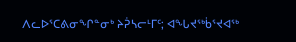ᐱᓚᐅᕐᑕᕕᓂᖏᓐᓂᒃ ᔨᕉᓴᓕᒻᒥᑦ; ᐊᖓᔪᖅᑳᕐᔪᐊᖅ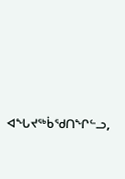ᐊᖓᔪᖅᑳᖁᑎᖏᓪᓗ,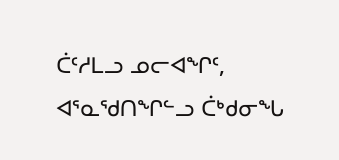ᑖᑦᓱᒪᓗ ᓄᓕᐊᖏᑦ, ᐊᕐᓇᖁᑎᖏᓪᓗ ᑖᒃᑯᓂᖓ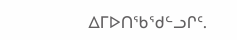ᐃᒥᐅᑎᖃᖁᓪᓗᒋᑦ.